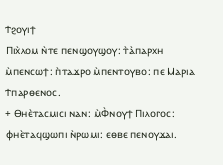Ϯϩⲟⲩⲓϯ
Ⲡⲓⲭ̀ⲗⲟⲙ ⲛ̀ⲧⲉ ⲡⲉⲛϣⲟⲩϣⲟⲩ: ⲧ̀ⲁ̀ⲡⲁⲣⲭⲏ ⲙ̀ⲡⲉⲛⲥⲱϯ: ⲡ̀ⲧⲁϫⲣⲟ ⲙ̀ⲡⲉⲛⲧⲟⲩⲃⲟ: ⲡⲉ Ⲙⲁⲣⲓⲁ Ϯⲡⲁⲣⲑⲉⲛⲟⲥ.
+ Ⲑⲏⲉ̀ⲧⲁⲥⲙⲓⲥⲓ ⲛⲁⲛ: ⲙ̀Ⲫ̀ⲛⲟⲩϯ Ⲡⲓⲗⲟⲅⲟⲥ: ⲫⲏⲉ̀ⲧⲁϥϣⲱⲡⲓ ⲛ̀ⲣⲱⲙⲓ: ⲉⲑⲃⲉ ⲡⲉⲛⲟⲩϫⲁⲓ.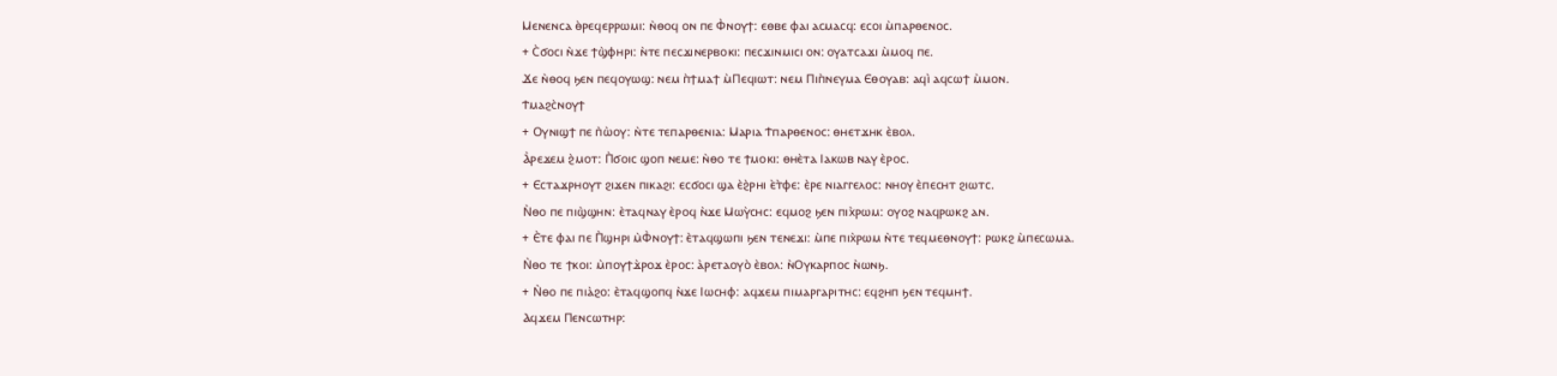Ⲙⲉⲛⲉⲛⲥⲁ ⲑ̀ⲣⲉϥⲉⲣⲣⲱⲙⲓ: ⲛ̀ⲑⲟϥ ⲟⲛ ⲡⲉ Ⲫ̀ⲛⲟⲩϯ: ⲉⲑⲃⲉ ⲫⲁⲓ ⲁⲥⲙⲁⲥϥ: ⲉⲥⲟⲓ ⲙ̀ⲡⲁⲣⲑⲉⲛⲟⲥ.
+ Ⲥ̀ϭⲟⲥⲓ ⲛ̀ϫⲉ ϯϣ̀ⲫⲏⲣⲓ: ⲛ̀ⲧⲉ ⲡⲉⲥϫⲓⲛⲉⲣⲃⲟⲕⲓ: ⲡⲉⲥϫⲓⲛⲙⲓⲥⲓ ⲟⲛ: ⲟⲩⲁⲧⲥⲁϫⲓ ⲙ̀ⲙⲟϥ ⲡⲉ.
Ϫⲉ ⲛ̀ⲑⲟϥ ϧⲉⲛ ⲡⲉϥⲟⲩⲱϣ: ⲛⲉⲙ ⲡ̀ϯⲙⲁϯ ⲙ̀Ⲡⲉϥⲓⲱⲧ: ⲛⲉⲙ Ⲡⲓⲡ̀ⲛⲉⲩⲙⲁ Ⲉⲑⲟⲩⲁⲃ: ⲁϥⲓ̀ ⲁϥⲥⲱϯ ⲙ̀ⲙⲟⲛ.
Ϯⲙⲁϩⲥ̀ⲛⲟⲩϯ
+ Ⲟⲩⲛⲓϣϯ ⲡⲉ ⲡ̀ⲱ̀ⲟⲩ: ⲛ̀ⲧⲉ ⲧⲉⲡⲁⲣⲑⲉⲛⲓⲁ: Ⲙⲁⲣⲓⲁ Ϯⲡⲁⲣⲑⲉⲛⲟⲥ: ⲑⲏⲉⲧϫⲏⲕ ⲉ̀ⲃⲟⲗ.
Ⲁ̀ⲣⲉϫⲉⲙ ϩ̀ⲙⲟⲧ: Ⲡ̀ϭⲟⲓⲥ ϣⲟⲡ ⲛⲉⲙⲉ: ⲛ̀ⲑⲟ ⲧⲉ ϯⲙⲟⲕⲓ: ⲑⲏⲉ̀ⲧⲁ Ⲓⲁⲕⲱⲃ ⲛⲁⲩ ⲉ̀ⲣⲟⲥ.
+ Ⲉⲥⲧⲁϫⲣⲏⲟⲩⲧ ϩⲓϫⲉⲛ ⲡⲓⲕⲁϩⲓ: ⲉⲥϭⲟⲥⲓ ϣⲁ ⲉ̀ϩ̀ⲣⲏⲓ ⲉ̀ⲧ̀ⲫⲉ: ⲉ̀ⲣⲉ ⲛⲓⲁⲅⲅⲉⲗⲟⲥ: ⲛⲏⲟⲩ ⲉ̀ⲡⲉⲥⲏⲧ ϩⲓⲱⲧⲥ.
Ⲛ̀ⲑⲟ ⲡⲉ ⲡⲓϣ̀ϣⲏⲛ: ⲉ̀ⲧⲁϥⲛⲁⲩ ⲉ̀ⲣⲟϥ ⲛ̀ϫⲉ Ⲙⲱⲩ̀ⲥⲏⲥ: ⲉϥⲙⲟϩ ϧⲉⲛ ⲡⲓⲭ̀ⲣⲱⲙ: ⲟⲩⲟϩ ⲛⲁϥⲣⲱⲕϩ ⲁⲛ.
+ Ⲉ̀ⲧⲉ ⲫⲁⲓ ⲡⲉ Ⲡ̀ϣⲏⲣⲓ ⲙ̀Ⲫ̀ⲛⲟⲩϯ: ⲉ̀ⲧⲁϥϣⲱⲡⲓ ϧⲉⲛ ⲧⲉⲛⲉϫⲓ: ⲙ̀ⲡⲉ ⲡⲓⲭ̀ⲣⲱⲙ ⲛ̀ⲧⲉ ⲧⲉϥⲙⲉⲑⲛⲟⲩϯ: ⲣⲱⲕϩ ⲙ̀ⲡⲉⲥⲱⲙⲁ.
Ⲛ̀ⲑⲟ ⲧⲉ ϯⲕⲟⲓ: ⲙ̀ⲡⲟⲩϯϫ̀ⲣⲟϫ ⲉ̀ⲣⲟⲥ: ⲁ̀ⲣⲉⲧⲁⲟⲩⲟ̀ ⲉ̀ⲃⲟⲗ: ⲛ̀Ⲟⲩⲕⲁⲣⲡⲟⲥ ⲛ̀ⲱⲛϧ.
+ Ⲛ̀ⲑⲟ ⲡⲉ ⲡⲓⲁ̀ϩⲟ: ⲉ̀ⲧⲁϥϣⲟⲡϥ ⲛ̀ϫⲉ Ⲓⲱⲥⲏⲫ: ⲁϥϫⲉⲙ ⲡⲓⲙⲁⲣⲅⲁⲣⲓⲧⲏⲥ: ⲉϥϩⲏⲡ ϧⲉⲛ ⲧⲉϥⲙⲏϯ.
Ⲁϥϫⲉⲙ Ⲡⲉⲛⲥⲱⲧⲏⲣ: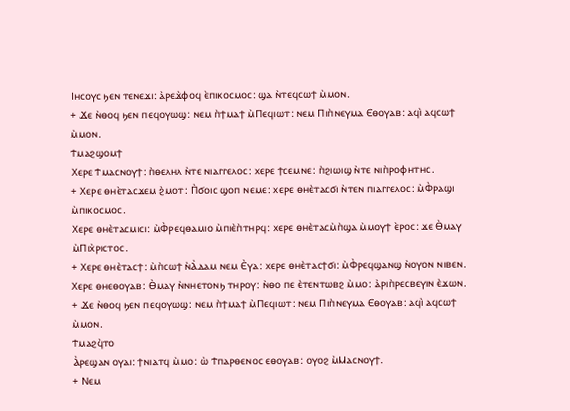Ⲓⲏⲥⲟⲩⲥ ϧⲉⲛ ⲧⲉⲛⲉϫⲓ: ⲁ̀ⲣⲉϫ̀ⲫⲟϥ ⲉ̀ⲡⲓⲕⲟⲥⲙⲟⲥ: ϣⲁ ⲛ̀ⲧⲉϥⲥⲱϯ ⲙ̀ⲙⲟⲛ.
+ Ϫⲉ ⲛ̀ⲑⲟϥ ϧⲉⲛ ⲡⲉϥⲟⲩⲱϣ: ⲛⲉⲙ ⲡ̀ϯⲙⲁϯ ⲙ̀Ⲡⲉϥⲓⲱⲧ: ⲛⲉⲙ Ⲡⲓⲡ̀ⲛⲉⲩⲙⲁ Ⲉⲑⲟⲩⲁⲃ: ⲁϥⲓ̀ ⲁϥⲥⲱϯ ⲙ̀ⲙⲟⲛ.
Ϯⲙⲁϩϣⲟⲙϯ
Ⲭⲉⲣⲉ Ϯⲙⲁⲥⲛⲟⲩϯ: ⲡ̀ⲑⲉⲗⲏⲗ ⲛ̀ⲧⲉ ⲛⲓⲁⲅⲅⲉⲗⲟⲥ: ⲭⲉⲣⲉ ϯⲥⲉⲙⲛⲉ: ⲡ̀ϩⲓⲱⲓϣ ⲛ̀ⲧⲉ ⲛⲓⲡ̀ⲣⲟⲫⲏⲧⲏⲥ.
+ Ⲭⲉⲣⲉ ⲑⲏⲉ̀ⲧⲁⲥϫⲉⲙ ϩ̀ⲙⲟⲧ: Ⲡ̀ϭⲟⲓⲥ ϣⲟⲡ ⲛⲉⲙⲉ: ⲭⲉⲣⲉ ⲑⲏⲉ̀ⲧⲁⲥϭⲓ ⲛ̀ⲧⲉⲛ ⲡⲓⲁⲅⲅⲉⲗⲟⲥ: ⲙ̀Ⲫ̀ⲣⲁϣⲓ ⲙ̀ⲡⲓⲕⲟⲥⲙⲟⲥ.
Ⲭⲉⲣⲉ ⲑⲏⲉ̀ⲧⲁⲥⲙⲓⲥⲓ: ⲙ̀Ⲫ̀ⲣⲉϥⲑⲁⲙⲓⲟ ⲙ̀ⲡⲓⲉ̀ⲡ̀ⲧⲏⲣϥ: ⲭⲉⲣⲉ ⲑⲏⲉ̀ⲧⲁⲥⲙ̀ⲡ̀ϣⲁ ⲙ̀ⲙⲟⲩϯ ⲉ̀ⲣⲟⲥ: ϫⲉ Ⲑ̀ⲙⲁⲩ ⲙ̀Ⲡⲓⲭ̀ⲣⲓⲥⲧⲟⲥ.
+ Ⲭⲉⲣⲉ ⲑⲏⲉ̀ⲧⲁⲥϯ: ⲙ̀ⲡ̀ⲥⲱϯ ⲛ̀Ⲁ̀ⲇⲁⲙ ⲛⲉⲙ Ⲉ̀ⲩⲁ: ⲭⲉⲣⲉ ⲑⲏⲉ̀ⲧⲁⲥϯϭⲓ: ⲙ̀Ⲫ̀ⲣⲉϥϣⲁⲛϣ ⲛ̀ⲟⲩⲟⲛ ⲛⲓⲃⲉⲛ.
Ⲭⲉⲣⲉ ⲑⲏⲉⲑⲟⲩⲁⲃ: Ⲑ̀ⲙⲁⲩ ⲛ̀ⲛⲏⲉⲧⲟⲛϧ ⲧⲏⲣⲟⲩ: ⲛ̀ⲑⲟ ⲡⲉ ⲉ̀ⲧⲉⲛⲧⲱⲃϩ ⲙ̀ⲙⲟ: ⲁ̀ⲣⲓⲡ̀ⲣⲉⲥⲃⲉⲩⲓⲛ ⲉ̀ϫⲱⲛ.
+ Ϫⲉ ⲛ̀ⲑⲟϥ ϧⲉⲛ ⲡⲉϥⲟⲩⲱϣ: ⲛⲉⲙ ⲡ̀ϯⲙⲁϯ ⲙ̀Ⲡⲉϥⲓⲱⲧ: ⲛⲉⲙ Ⲡⲓⲡ̀ⲛⲉⲩⲙⲁ Ⲉⲑⲟⲩⲁⲃ: ⲁϥⲓ̀ ⲁϥⲥⲱϯ ⲙ̀ⲙⲟⲛ.
Ϯⲙⲁϩϥ̀ⲧⲟ
Ⲁ̀ⲣⲉϣⲁⲛ ⲟⲩⲁⲓ: ϯⲛⲓⲁⲧϥ ⲙ̀ⲙⲟ: ⲱ̀ Ϯⲡⲁⲣⲑⲉⲛⲟⲥ ⲉⲑⲟⲩⲁⲃ: ⲟⲩⲟϩ ⲙ̀Ⲙⲁⲥⲛⲟⲩϯ.
+ Ⲛⲉⲙ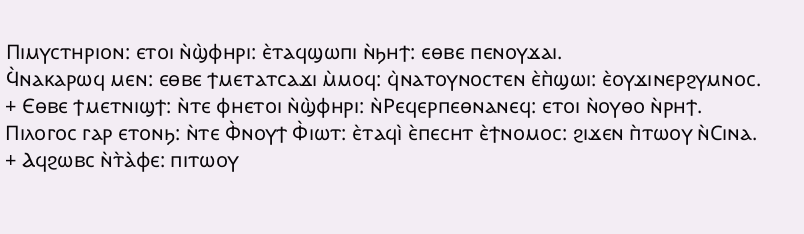Ⲡⲓⲙⲩⲥⲧⲏⲣⲓⲟⲛ: ⲉⲧⲟⲓ ⲛ̀ϣ̀ⲫⲏⲣⲓ: ⲉ̀ⲧⲁϥϣⲱⲡⲓ ⲛ̀ϧⲏϯ: ⲉⲑⲃⲉ ⲡⲉⲛⲟⲩϫⲁⲓ.
Ϥ̀ⲛⲁⲕⲁⲣⲱϥ ⲙⲉⲛ: ⲉⲑⲃⲉ ϯⲙⲉⲧⲁⲧⲥⲁϫⲓ ⲙ̀ⲙⲟϥ: ϥ̀ⲛⲁⲧⲟⲩⲛⲟⲥⲧⲉⲛ ⲉ̀ⲡ̀ϣⲱⲓ: ⲉ̀ⲟⲩϫⲓⲛⲉⲣϩⲩⲙⲛⲟⲥ.
+ Ⲉⲑⲃⲉ ϯⲙⲉⲧⲛⲓϣϯ: ⲛ̀ⲧⲉ ⲫⲏⲉⲧⲟⲓ ⲛ̀ϣ̀ⲫⲏⲣⲓ: ⲛ̀Ⲣⲉϥⲉⲣⲡⲉⲑⲛⲁⲛⲉϥ: ⲉⲧⲟⲓ ⲛ̀ⲟⲩⲑⲟ ⲛ̀ⲣⲏϯ.
Ⲡⲓⲗⲟⲅⲟⲥ ⲅⲁⲣ ⲉⲧⲟⲛϧ: ⲛ̀ⲧⲉ Ⲫ̀ⲛⲟⲩϯ Ⲫ̀ⲓⲱⲧ: ⲉ̀ⲧⲁϥⲓ̀ ⲉ̀ⲡⲉⲥⲏⲧ ⲉ̀ϯⲛⲟⲙⲟⲥ: ϩⲓϫⲉⲛ ⲡ̀ⲧⲱⲟⲩ ⲛ̀Ⲥⲓⲛⲁ.
+ Ⲁϥϩⲱⲃⲥ ⲛ̀ⲧ̀ⲁ̀ⲫⲉ: ⲡⲓⲧⲱⲟⲩ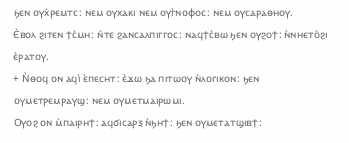ϧⲉⲛ ⲟⲩⲭ̀ⲣⲉⲙⲧⲥ: ⲛⲉⲙ ⲟⲩⲭⲁⲕⲓ ⲛⲉⲙ ⲟⲩⲅ̀ⲛⲟⲫⲟⲥ: ⲛⲉⲙ ⲟⲩⲥⲁⲣⲁⲑⲏⲟⲩ.
Ⲉ̀ⲃⲟⲗ ϩⲓⲧⲉⲛ ϯⲥ̀ⲙⲏ: ⲛ̀ⲧⲉ ϩⲁⲛⲥⲁⲗⲡⲓⲅⲅⲟⲥ: ⲛⲁϥϯⲥ̀ⲃⲱ ϧⲉⲛ ⲟⲩϩⲟϯ: ⲛ̀ⲛⲏⲉⲧⲟ̀ϩⲓ ⲉ̀ⲣⲁⲧⲟⲩ.
+ Ⲛ̀ⲑⲟϥ ⲟⲛ ⲁϥⲓ̀ ⲉ̀ⲡⲉⲥⲏⲧ: ⲉ̀ϫⲱ ϧⲁ ⲡⲓⲧⲱⲟⲩ ⲛ̀ⲗⲟⲅⲓⲕⲟⲛ: ϧⲉⲛ ⲟⲩⲙⲉⲧⲣⲉⲙⲣⲁⲩϣ: ⲛⲉⲙ ⲟⲩⲙⲉⲧⲙⲁⲓⲣⲱⲙⲓ.
Ⲟⲩⲟϩ ⲟⲛ ⲙ̀ⲡⲁⲓⲣⲏϯ: ⲁϥϭⲓⲥⲁⲣⲝ ⲛ̀ϧⲏϯ: ϧⲉⲛ ⲟⲩⲙⲉⲧⲁⲧϣⲓⲃϯ: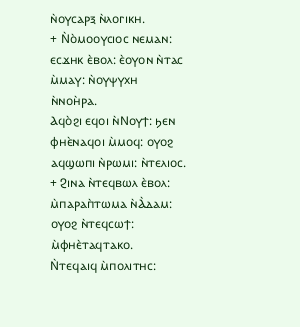ⲛ̀ⲟⲩⲥⲁⲣⲝ ⲛ̀ⲗⲟⲅⲓⲕⲏ.
+ Ⲛ̀ⲟ̀ⲙⲟⲟⲩⲥⲓⲟⲥ ⲛⲉⲙⲁⲛ: ⲉⲥϫⲏⲕ ⲉ̀ⲃⲟⲗ: ⲉ̀ⲟⲩⲟⲛ ⲛ̀ⲧⲁⲥ ⲙ̀ⲙⲁⲩ: ⲛ̀ⲟⲩⲯⲩⲭⲏ ⲛ̀ⲛⲟⲏ̀ⲣⲁ.
Ⲁϥⲟ̀ϩⲓ ⲉϥⲟⲓ ⲛ̀Ⲛⲟⲩϯ: ϧⲉⲛ ⲫⲏⲉ̀ⲛⲁϥⲟⲓ ⲙ̀ⲙⲟϥ: ⲟⲩⲟϩ ⲁϥϣⲱⲡⲓ ⲛ̀ⲣⲱⲙⲓ: ⲛ̀ⲧⲉⲗⲓⲟⲥ.
+ Ϩⲓⲛⲁ ⲛ̀ⲧⲉϥⲃⲱⲗ ⲉ̀ⲃⲟⲗ: ⲙ̀ⲡⲁⲣⲁⲡ̀ⲧⲱⲙⲁ ⲛ̀Ⲁ̀ⲇⲁⲙ: ⲟⲩⲟϩ ⲛ̀ⲧⲉϥⲥⲱϯ: ⲙ̀ⲫⲏⲉ̀ⲧⲁϥⲧⲁⲕⲟ.
Ⲛ̀ⲧⲉϥⲁⲓϥ ⲙ̀ⲡⲟⲗⲓⲧⲏⲥ: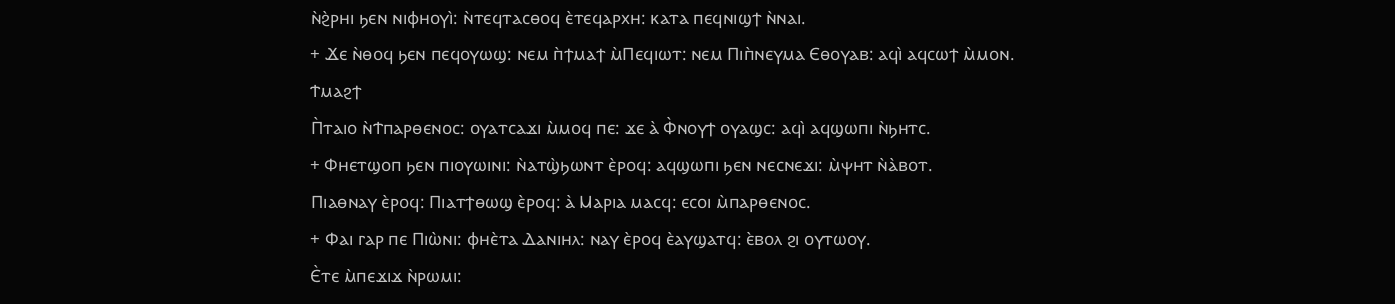ⲛ̀ϩ̀ⲣⲏⲓ ϧⲉⲛ ⲛⲓⲫⲏⲟⲩⲓ̀: ⲛ̀ⲧⲉϥⲧⲁⲥⲑⲟϥ ⲉ̀ⲧⲉϥⲁⲣⲭⲏ: ⲕⲁⲧⲁ ⲡⲉϥⲛⲓϣϯ ⲛ̀ⲛⲁⲓ.
+ Ϫⲉ ⲛ̀ⲑⲟϥ ϧⲉⲛ ⲡⲉϥⲟⲩⲱϣ: ⲛⲉⲙ ⲡ̀ϯⲙⲁϯ ⲙ̀Ⲡⲉϥⲓⲱⲧ: ⲛⲉⲙ Ⲡⲓⲡ̀ⲛⲉⲩⲙⲁ Ⲉⲑⲟⲩⲁⲃ: ⲁϥⲓ̀ ⲁϥⲥⲱϯ ⲙ̀ⲙⲟⲛ.
Ϯⲙⲁϩϯ
Ⲡ̀ⲧⲁⲓⲟ ⲛ̀Ϯⲡⲁⲣⲑⲉⲛⲟⲥ: ⲟⲩⲁⲧⲥⲁϫⲓ ⲙ̀ⲙⲟϥ ⲡⲉ: ϫⲉ ⲁ̀ Ⲫ̀ⲛⲟⲩϯ ⲟⲩⲁϣⲥ: ⲁϥⲓ̀ ⲁϥϣⲱⲡⲓ ⲛ̀ϧⲏⲧⲥ.
+ Ⲫⲏⲉⲧϣⲟⲡ ϧⲉⲛ ⲡⲓⲟⲩⲱⲓⲛⲓ: ⲛ̀ⲁⲧϣ̀ϧⲱⲛⲧ ⲉ̀ⲣⲟϥ: ⲁϥϣⲱⲡⲓ ϧⲉⲛ ⲛⲉⲥⲛⲉϫⲓ: ⲙ̀ⲯⲏⲧ ⲛ̀ⲁ̀ⲃⲟⲧ.
Ⲡⲓⲁⲑⲛⲁⲩ ⲉ̀ⲣⲟϥ: Ⲡⲓⲁⲧϯⲑⲱϣ ⲉ̀ⲣⲟϥ: ⲁ̀ Ⲙⲁⲣⲓⲁ ⲙⲁⲥϥ: ⲉⲥⲟⲓ ⲙ̀ⲡⲁⲣⲑⲉⲛⲟⲥ.
+ Ⲫⲁⲓ ⲅⲁⲣ ⲡⲉ Ⲡⲓⲱ̀ⲛⲓ: ⲫⲏⲉ̀ⲧⲁ Ⲇⲁⲛⲓⲏⲗ: ⲛⲁⲩ ⲉ̀ⲣⲟϥ ⲉ̀ⲁⲩϣⲁⲧϥ: ⲉ̀ⲃⲟⲗ ϩⲓ ⲟⲩⲧⲱⲟⲩ.
Ⲉ̀ⲧⲉ ⲙ̀ⲡⲉϫⲓϫ ⲛ̀ⲣⲱⲙⲓ: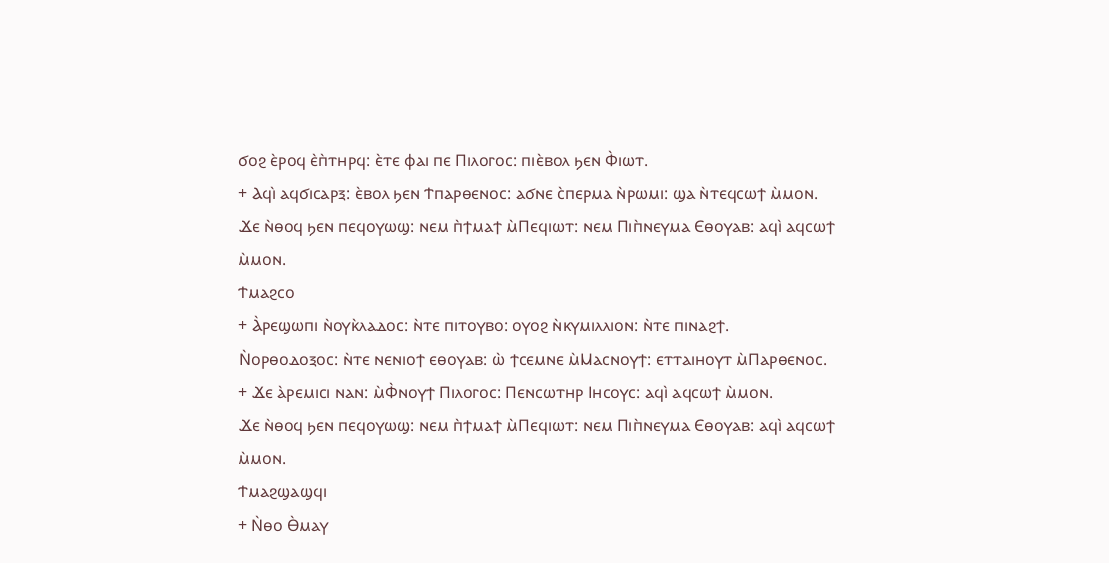ϭⲟϩ ⲉ̀ⲣⲟϥ ⲉ̀ⲡ̀ⲧⲏⲣϥ: ⲉ̀ⲧⲉ ⲫⲁⲓ ⲡⲉ Ⲡⲓⲗⲟⲅⲟⲥ: ⲡⲓⲉ̀ⲃⲟⲗ ϧⲉⲛ Ⲫ̀ⲓⲱⲧ.
+ Ⲁϥⲓ̀ ⲁϥϭⲓⲥⲁⲣⲝ: ⲉ̀ⲃⲟⲗ ϧⲉⲛ Ϯⲡⲁⲣⲑⲉⲛⲟⲥ: ⲁϭⲛⲉ ⲥ̀ⲡⲉⲣⲙⲁ ⲛ̀ⲣⲱⲙⲓ: ϣⲁ ⲛ̀ⲧⲉϥⲥⲱϯ ⲙ̀ⲙⲟⲛ.
Ϫⲉ ⲛ̀ⲑⲟϥ ϧⲉⲛ ⲡⲉϥⲟⲩⲱϣ: ⲛⲉⲙ ⲡ̀ϯⲙⲁϯ ⲙ̀Ⲡⲉϥⲓⲱⲧ: ⲛⲉⲙ Ⲡⲓⲡ̀ⲛⲉⲩⲙⲁ Ⲉⲑⲟⲩⲁⲃ: ⲁϥⲓ̀ ⲁϥⲥⲱϯ ⲙ̀ⲙⲟⲛ.
Ϯⲙⲁϩⲥⲟ
+ Ⲁ̀ⲣⲉϣⲱⲡⲓ ⲛ̀ⲟⲩⲕ̀ⲗⲁⲇⲟⲥ: ⲛ̀ⲧⲉ ⲡⲓⲧⲟⲩⲃⲟ: ⲟⲩⲟϩ ⲛ̀ⲕⲩⲙⲓⲗⲗⲓⲟⲛ: ⲛ̀ⲧⲉ ⲡⲓⲛⲁϩϯ.
Ⲛ̀ⲟⲣⲑⲟⲇⲟⲝⲟⲥ: ⲛ̀ⲧⲉ ⲛⲉⲛⲓⲟϯ ⲉⲑⲟⲩⲁⲃ: ⲱ̀ ϯⲥⲉⲙⲛⲉ ⲙ̀Ⲙⲁⲥⲛⲟⲩϯ: ⲉⲧⲧⲁⲓⲏⲟⲩⲧ ⲙ̀Ⲡⲁⲣⲑⲉⲛⲟⲥ.
+ Ϫⲉ ⲁ̀ⲣⲉⲙⲓⲥⲓ ⲛⲁⲛ: ⲙ̀Ⲫ̀ⲛⲟⲩϯ Ⲡⲓⲗⲟⲅⲟⲥ: Ⲡⲉⲛⲥⲱⲧⲏⲣ Ⲓⲏⲥⲟⲩⲥ: ⲁϥⲓ̀ ⲁϥⲥⲱϯ ⲙ̀ⲙⲟⲛ.
Ϫⲉ ⲛ̀ⲑⲟϥ ϧⲉⲛ ⲡⲉϥⲟⲩⲱϣ: ⲛⲉⲙ ⲡ̀ϯⲙⲁϯ ⲙ̀Ⲡⲉϥⲓⲱⲧ: ⲛⲉⲙ Ⲡⲓⲡ̀ⲛⲉⲩⲙⲁ Ⲉⲑⲟⲩⲁⲃ: ⲁϥⲓ̀ ⲁϥⲥⲱϯ ⲙ̀ⲙⲟⲛ.
Ϯⲙⲁϩϣⲁϣϥⲓ
+ Ⲛ̀ⲑⲟ Ⲑ̀ⲙⲁⲩ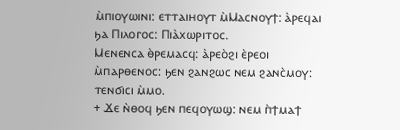ⲙ̀ⲡⲓⲟⲩⲱⲓⲛⲓ: ⲉⲧⲧⲁⲓⲏⲟⲩⲧ ⲙ̀Ⲙⲁⲥⲛⲟⲩϯ: ⲁ̀ⲣⲉϥⲁⲓ ϧⲁ Ⲡⲓⲗⲟⲅⲟⲥ: Ⲡⲓⲁ̀ⲭⲱⲣⲓⲧⲟⲥ.
Ⲙⲉⲛⲉⲛⲥⲁ ⲑ̀ⲣⲉⲙⲁⲥϥ: ⲁ̀ⲣⲉⲟ̀ϩⲓ ⲉ̀ⲣⲉⲟⲓ ⲙ̀ⲡⲁⲣⲑⲉⲛⲟⲥ: ϧⲉⲛ ϩⲁⲛϩⲱⲥ ⲛⲉⲙ ϩⲁⲛⲥ̀ⲙⲟⲩ: ⲧⲉⲛϭⲓⲥⲓ ⲙ̀ⲙⲟ.
+ Ϫⲉ ⲛ̀ⲑⲟϥ ϧⲉⲛ ⲡⲉϥⲟⲩⲱϣ: ⲛⲉⲙ ⲡ̀ϯⲙⲁϯ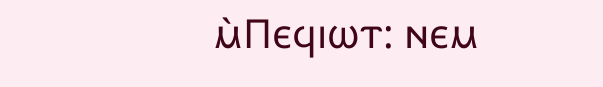ⲙ̀Ⲡⲉϥⲓⲱⲧ: ⲛⲉⲙ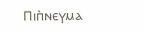Ⲡⲓⲡ̀ⲛⲉⲩⲙⲁ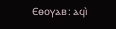Ⲉⲑⲟⲩⲁⲃ: ⲁϥⲓ̀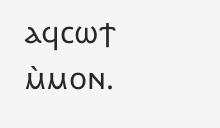ⲁϥⲥⲱϯ ⲙ̀ⲙⲟⲛ.